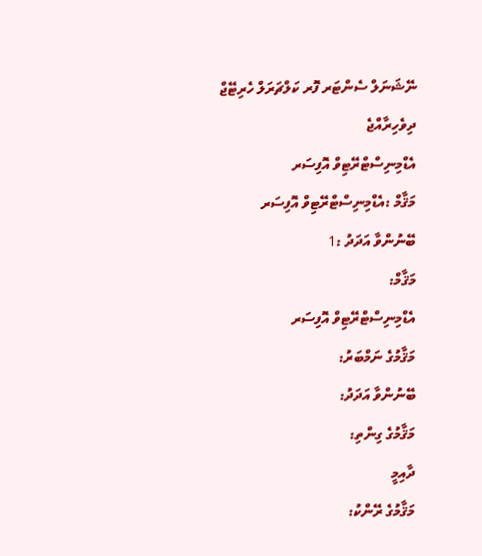ނޭޝަނަލް ސެންޓަރ ފޮރ ކަލްޗަރަލް ހެރިޓޭޖް
ދިވެހިރާއްޖެ
އެޑްމިނިސްޓްރޭޓިވް އޮފިސަރ
މަޤާމް :އެޑްމިނިސްޓްރޭޓިވް އޮފިސަރ
ބޭނުންވާ އަދަދު :1
މަޤާމް:
އެޑްމިނިސްޓްރޭޓިވް އޮފިސަރ
މަޤާމުގެ ނަމްބަރު:
ބޭނުންވާ އަދަދު:
މަޤާމުގެ ގިންތި:
ދާއިމީ
މަޤާމުގެ ރޭންކު: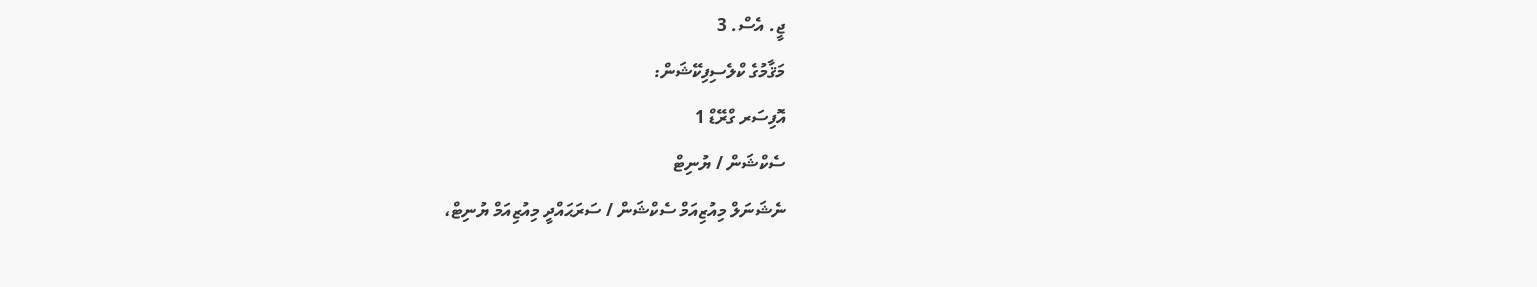ޖީ. އެސް. 3
މަޤާމުގެ ކްލެސިފިކޭޝަން:
އޮފިސަރ ގްރޭޑް 1
ސެކްޝަން / ޔުނިޓް
ނެޝަނަލް މިއުޒިއަމް ސެކްޝަން / ސަރަޙައްދީ މިއުޒިއަމް ޔުނިޓް،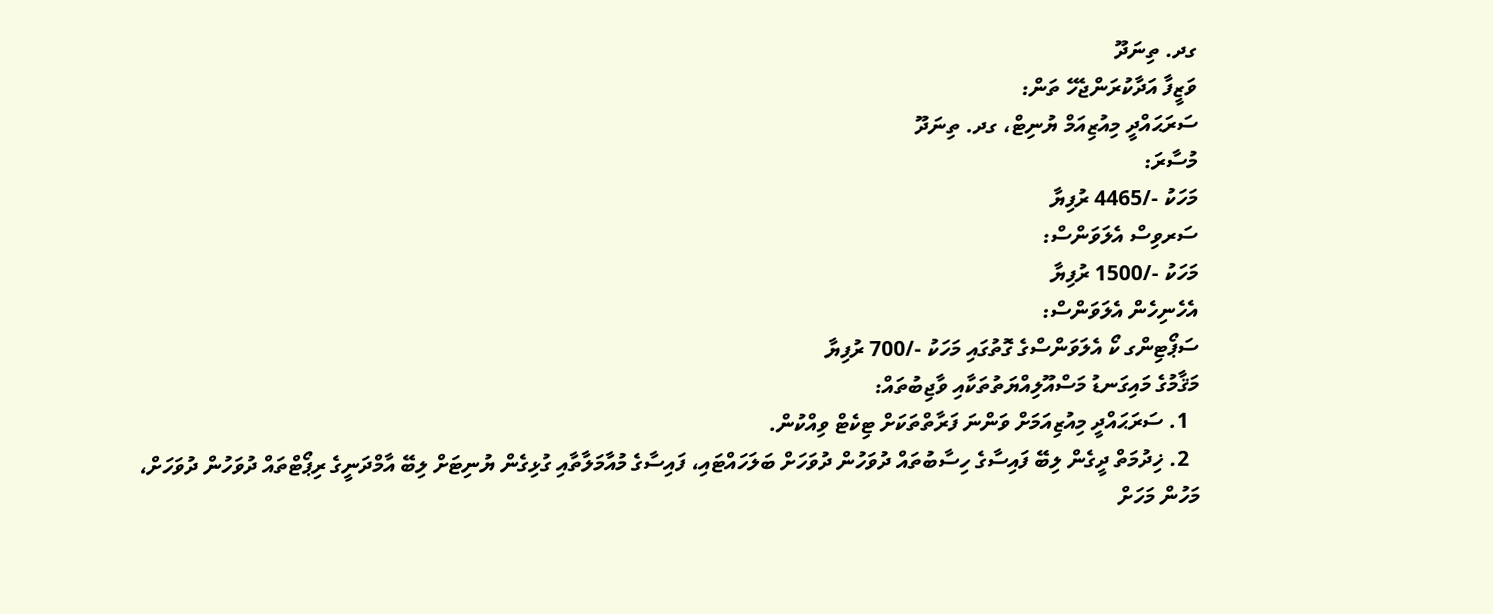ގދ. ތިނަދޫ
ވަޒީފާ އަދާކުރަންޖެހޭ ތަން:
ސަރަޙައްދީ މިއުޒިއަމް ޔުނިޓް، ގދ. ތިނަދޫ
މުސާރަ:
މަހަކު -/4465 ރުފިޔާ
ސަރވިސް އެލަވަންސް:
މަހަކު -/1500 ރުފިޔާ
އެހެނިހެން އެލަވަންސް:
ސަޕޯޓިންގ ކޯ އެލަވަންސްގެ ގޮތުގައި މަހަކު -/700 ރުފިޔާ
މަޤާމުގެ މައިގަނޑު މަސްއޫލިއްޔަތުތަކާއި ވާޖިބުތައް:
  1. ސަރަޙައްދީ މިއުޒިއަމަށް ވަންނަ ފަރާތްތަކަށް ޓިކެޓް ވިއްކުން.
  2. ޚިދުމަތް ދީގެން ލިބޭ ފައިސާގެ ހިސާބުތައް ދުވަހުން ދުވަހަށް ބަލަހައްޓައި، ފައިސާގެ މުއާމަލާތާއި ގުޅިގެން ޔުނިޓަށް ލިބޭ އާމްދަނީގެ ރިޕޯޓްތައް ދުވަހުން ދުވަހަށް، މަހުން މަހަށް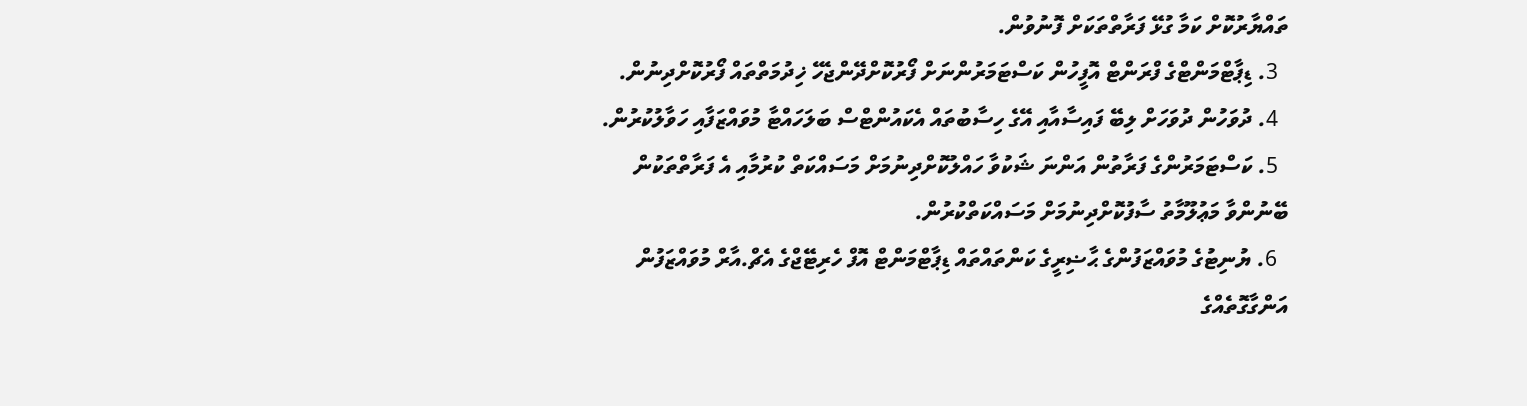ތައްޔާރުކޮށް ކަމާ ގުޅޭ ފަރާތްތަކަށް ފޮނުވުން.
  3. ޑިޕާޓްމަންޓްގެ ފްރަންޓް އޮފީހުން ކަސްޓަމަރުންނަށް ފޯރުކޮށްދޭންޖެހޭ ޚިދުމަތްތައް ފޯރުކޮށްދިނުން.
  4. ދުވަހުން ދުވަހަށް ލިބޭ ފައިސާއާއި އޭގެ ހިސާބުތައް އެކައުންޓްސް ބަލަހައްޓާ މުވައްޒަފާއި ހަވާލުކުރުން.
  5. ކަސްޓަމަރުންގެ ފަރާތުން އަންނަ ޝަކުވާ ހައްލުކޮށްދިނުމަށް މަސައްކަތް ކުރުމާއި އެ ފަރާތްތަކުން ބޭނުންވާ މަޢުލޫމާތު ސާފުކޮށްދިނުމަށް މަސައްކަތްކުރުން.
  6. ޔުނިޓުގެ މުވައްޒަފުންގެ ޙާޟިރީގެ ކަންތައްތައް ޑިޕާޓްމަންޓް އޮފް ހެރިޓޭޖްގެ އެޗް.އާރް މުވައްޒަފުން އަންގާގޮތެއްގެ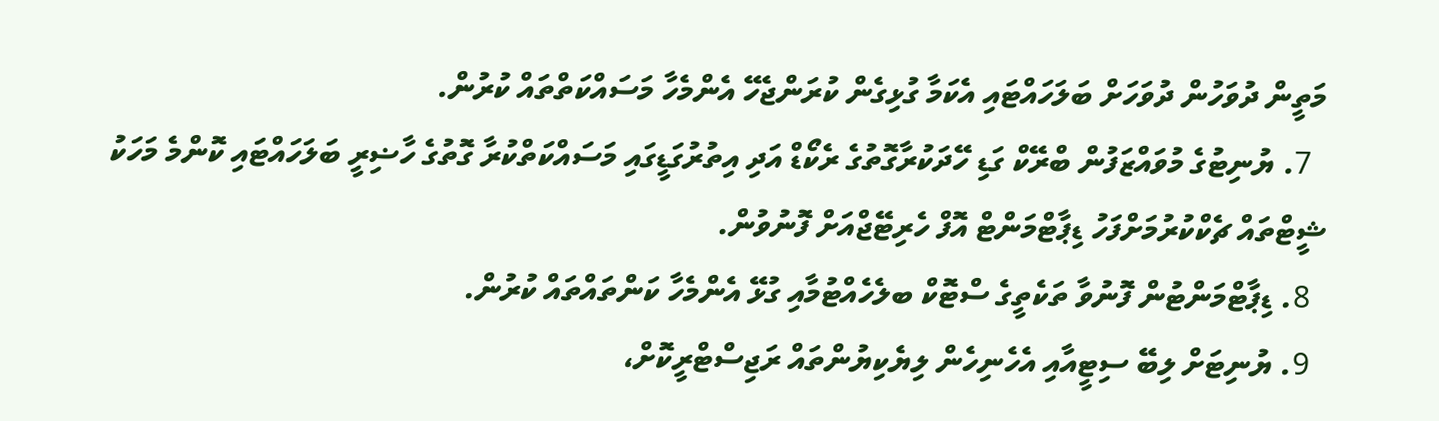މަތީން ދުވަހުން ދުވަހަށް ބަލަހައްޓައި އެކަމާ ގުޅިގެން ކުރަންޖެހޭ އެންމެހާ މަސައްކަތްތައް ކުރުން.
  7. ޔުނިޓުގެ މުވައްޒަފުން ބްރޭކް ގަޑި ހޭދަކުރާގޮތުގެ ރެކޯޑް އަދި އިތުރުގަޑީގައި މަސައްކަތްކުރާ ގޮތުގެ ހާޟިރީ ބަލަހައްޓައި ކޮންމެ މަހަކު ޝީޓްތައް ޗެކްކުރުމަށްފަހު ޑިޕާޓްމަންޓް އޮފް ހެރިޓޭޖްއަށް ފޮނުވުން.
  8. ޑިޕާޓްމަންޓުން ފޮނުވާ ތަކެތީގެ ސްޓޮކް ބލެހެއްޓުމާއި ގުޅޭ އެންމެހާ ކަންތައްތައް ކުރުން.
  9. ޔުނިޓަށް ލިބޭ ސިޓީއާއި އެހެނިހެން ލިޔެކިޔުންތައް ރަޖިސްޓްރީކޮށް،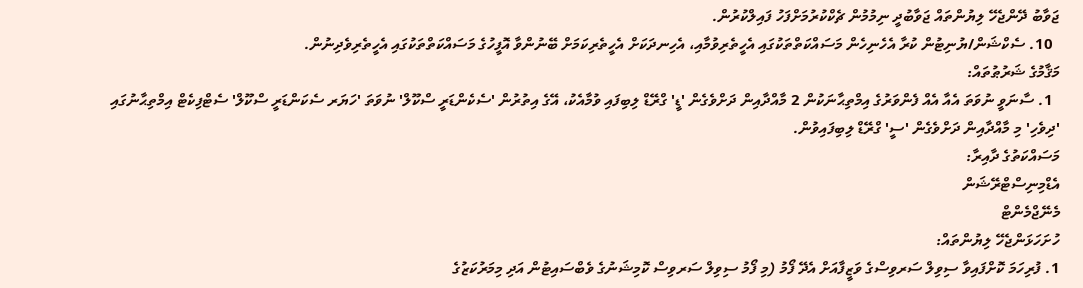ޖަވާބު ދޭންޖެހޭ ލިޔުންތައް ޖަވާބުދީ ނިމުމުން ޗެކްކުރުމަށްފަހު ފައިލްކުރުން.
  10. ސެކްޝަން/ޔުނިޓުން ކުރާ އެހެނިހެން މަސައްކަތްތަކުގައި އެހީތެރިވުމާއި، އެހިނދަކަށް އެހީތެރިކަމަށް ބޭނުންވާ އޮފީހުގެ މަސައްކަތްތަކުގައި އެހީތެރިވެދިނުން.
މަޤާމުގެ ޝަރުޠުތައް:
  1. ސާނަވީ ނުވަތަ އެއާ އެއް ފެންވަރުގެ އިމްތިޙާނަކުން 2 މާއްދާއިން ދަށްވެގެން 'ޑީ' ގްރޭޑް ލިބިފައި ވުމާއެކު، އޭގެ އިތުރުން 'ސެކެންޑަރީ ސްކޫލް' ނުވަތަ 'ހަޔަރ ސެކަންޑަރީ ސްކޫލް' ސެޓްފިކެޓް އިމްތިޙާނުގައި 'ދިވެހި' މި މާއްދާއިން ދަށްވެގެން 'ސީ' ގްރޭޑް ލިބިފައިވުން.
މަސައްކަތުގެ ދާއިރާ:
އެޑްމިނިސްޓްރޭޝަން
މެނޭޖްމެންޓް
ހުށަހަޅަންޖެހޭ ލިޔުންތައް:
1. ފުރިހަމަ ކޮށްފައިވާ ސިވިލް ސަރވިސްގެ ވަޒީފާއަށް އެދޭ ފޯމު (މި ފޯމު ސިވިލް ސަރވިސް ކޮމިޝަނުގެ ވެބްސައިޓުން އަދި މިމަރުކަޒުގެ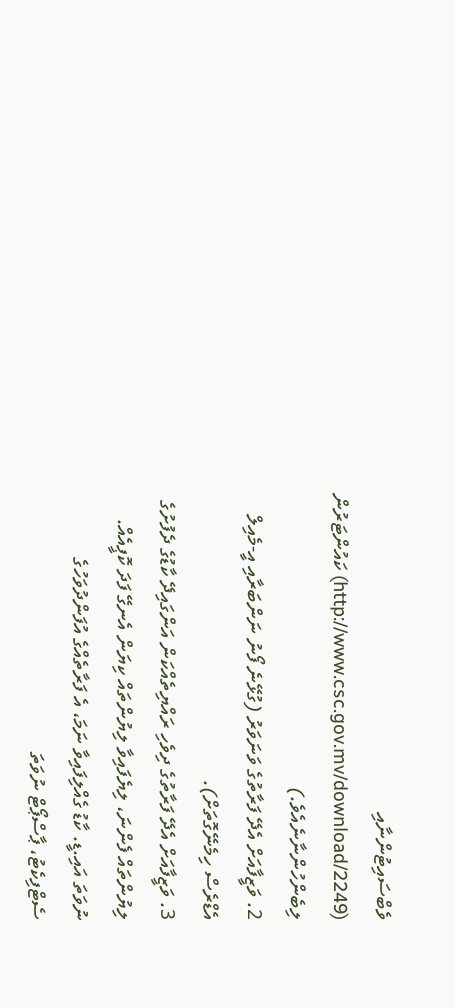ވެބްސައިޓުންނާއި (http://www.csc.gov.mv/download/2249) ކައުންޓަރުން ލިބެންހުންނާނެއެވެ.)
2. ވަޒީފާއަށް އެދޭ ފަރާތުގެ ވަނަވަރު (ގުޅޭނެ ފޯނު ނަންބަރާއި އީ-މެއިލް އެޑްރެސް ހިމެނޭގޮތަށް).
3. ވަޒީފާއަށް އެދޭ ފަރާތުގެ ދިވެހި ރައްޔިތެއްކަން އަންގައިދޭ ކާޑުގެ ދެފުށުގެ ލިޔުންތައް ފެންނަ، ލިޔެފައިވާ ލިޔުންތައް ކިޔަން އެނގޭ ފަދަ ކޮޕީއެއް. ނުވަތަ އައި.ޑީ. ކާޑު ގެއްލިފައިވާ ނަމަ، އެ ފަރާތެއްގެ އުފަންދުވަހުގެ ސެޓްފިކެޓު، ޕާސްޕޯޓް ނުވަތަ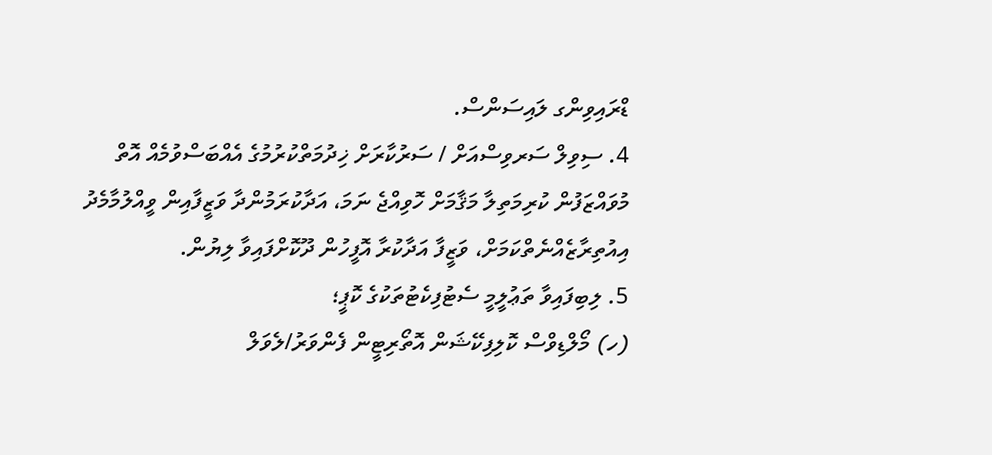ޑްރައިވިންގ ލައިސަންސް.
4. ސިވިލް ސަރވިސްއަށް / ސަރުކާރަށް ޚިދުމަތްކުރުމުގެ އެއްބަސްވުމެއް އޮތް މުވައްޒަފުން ކުރިމަތިލާ މަޤާމަށް ހޮވިއްޖެ ނަމަ، އަދާކުރަމުންދާ ވަޒީފާއިން ވީއްލުމާމެދު އިއުތިރާޒެއްނެތްކަމަށް، ވަޒީފާ އަދާކުރާ އޮފީހުން ދޫކޮށްފައިވާ ލިޔުން.
5. ލިބިފައިވާ ތަޢުލީމީ ސެޓުފިކެޓުތަކުގެ ކޮޕީ؛
(ހ) މޯލްޑިވްސް ކޮލިފިކޭޝަން އޮތޯރިޓީން ފެންވަރު/ލެވަލް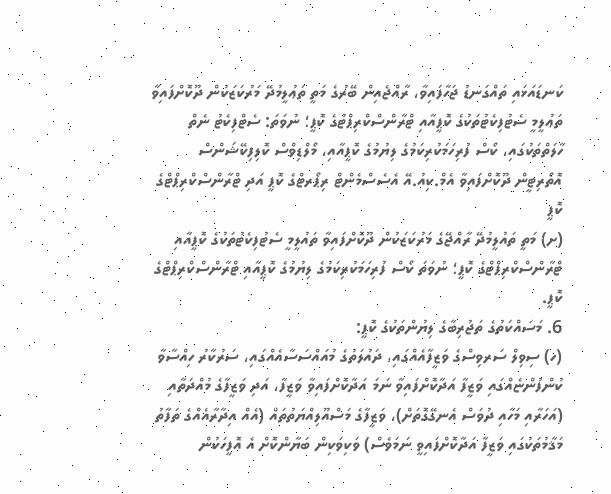ކަނޑައަޅައި ތައްގަނޑު ޖަހާފައިވާ، ރާއްޖެއިން ބޭރުގެ މަތީ ތަޢުލީމުދޭ މަރުކަޒަކުން ދޫކޮށްފައިވާ ތަޢުލީމީ ސެޓުފިކެޓުތަކުގެ ކޮޕީއާއި ޓްރާންސްކްރިޕްޓުގެ ކޮޕީ؛ ނުވަތަ: ސެޓްފިކެޓު ނެތް ހާލަތްތަކުގައި، ކޯސް ފުރިހަމަކުރިކަމުގެ ލިޔުމުގެ ކޮޕީއާއި، މޯލްޑިވްސް ކޮލިފިކޭޝަންސް އޮތޯރިޓީން ދޫކޮށްފައިވާ އެމް.ކިއު.އޭ އެސެސްމެންޓް ރިޕޯރޓްގެ ކޮޕީ އަދި ޓްރާންސްކްރިޕްޓްގެ ކޮޕީ
(ށ) މަތީ ތައުލީމުދޭ ރާއްޖޭގެ މަރުކަޒަކުން ދޫކޮށްފައިވާ ތައުލީމީ ސެޓުފިކެޓުތަކުގެ ކޮޕީއާއި ޓްރާންސްކްރިޕްޓްގެ ކޮޕީ؛ ނުވަތަ ކޯސް ފުރިހަމަކުރިކަމުގެ ލިޔުމުގެ ކޮޕީއާއި ޓްރާންސްކްރިޕްޓްގެ ކޮޕީ.
6. މަސައްކަތުގެ ތަޖުރިބާގެ ލިޔުންތަކުގެ ކޮޕީ:
(ހ) ސިވިލް ސަރވިސްގެ ވަޒީފާއެއްގައި، ދައުލަތުގެ މުއައްސަސާއެއްގައި، ސަރުކާރު ހިއްސާވާ ކުންފުންޏެއްގައި ވަޒީފާ އަދާކޮށްފައިވާ ނަމަ އަދާކޮށްފައިވާ ވަޒީފާ، އަދި ވަޒީފާގެ މުއްދަތާއި (އަހަރާއި މަހާއި ދުވަސް އެނގޭގޮތަށް)، ވަޒީފާގެ މަސްއޫލިއްޔަތުތައް (އެއް އިދާރާއެއްގެ ތަފާތު މަޤާމުތަކުގައި ވަޒީފާ އަދާކޮށްފައިވީ ނަމަވެސް) ވަކިވަކިން ބަޔާންކޮށް އެ އޮފީހަކުން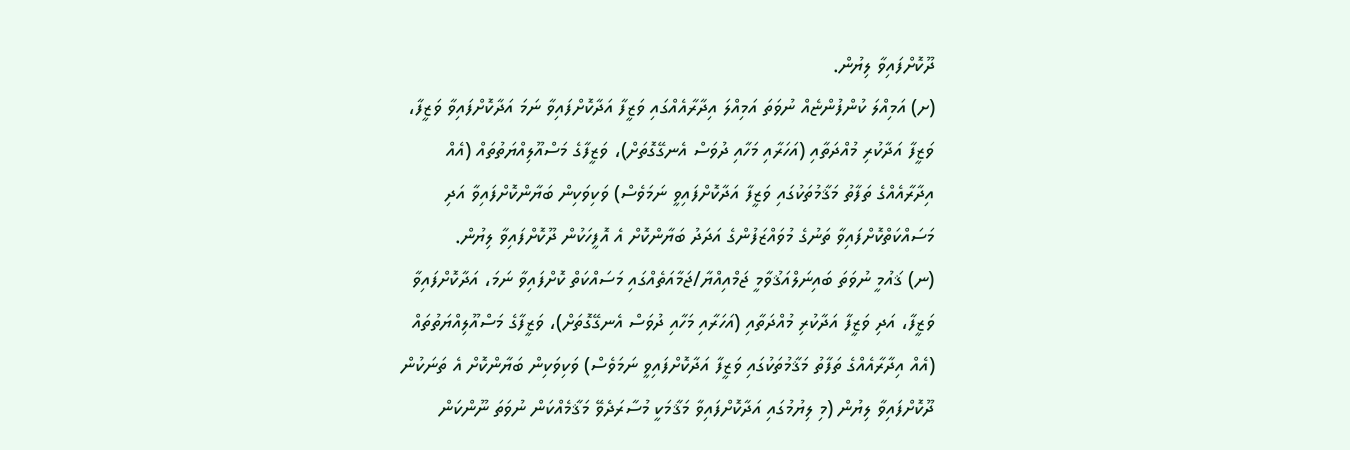ދޫކޮށްފައިވާ ލިޔުން.
(ށ) އަމިއްލަ ކުންފުންޏެއް ނުވަތަ އަމިއްލަ އިދާރާއެއްގައި ވަޒީފާ އަދާކޮށްފައިވާ ނަމަ އަދާކޮށްފައިވާ ވަޒީފާ، ވަޒީފާ އަދާކުރި މުއްދަތާއި (އަހަރާއި މަހާއި ދުވަސް އެނގޭގޮތަށް)، ވަޒީފާގެ މަސްއޫލިއްޔަތުތައް (އެއް އިދާރާއެއްގެ ތަފާތު މަޤާމުތަކުގައި ވަޒީފާ އަދާކޮށްފައިވީ ނަމަވެސް) ވަކިވަކިން ބަޔާންކޮށްފައިވާ އަދި މަސައްކަތްކޮށްފައިވާ ތަނުގެ މުވައްޒަފުންގެ އަދަދު ބަޔާންކޮށް އެ އޮފީހަކުން ދޫކޮށްފައިވާ ލިޔުން.
(ނ) ޤައުމީ ނުވަތަ ބައިނަލްއަޤުވާމީ ޖަމްއިއްޔާ/ޖަމާއަތެއްގައި މަސައްކަތް ކޮށްފައިވާ ނަމަ، އަދާކޮށްފައިވާ ވަޒީފާ، އަދި ވަޒީފާ އަދާކުރި މުއްދަތާއި (އަހަރާއި މަހާއި ދުވަސް އެނގޭގޮތަށް)، ވަޒީފާގެ މަސްއޫލިއްޔަތުތައް (އެއް އިދާރާއެއްގެ ތަފާތު މަޤާމުތަކުގައި ވަޒީފާ އަދާކޮށްފައިވީ ނަމަވެސް) ވަކިވަކިން ބަޔާންކޮށް އެ ތަނަކުން ދޫކޮށްފައިވާ ލިޔުން (މި ލިޔުމުގައި އަދާކޮށްފައިވާ މަޤާމަކީ މުސާރަދެވޭ މަޤާމެއްކަން ނުވަތަ ނޫންކަން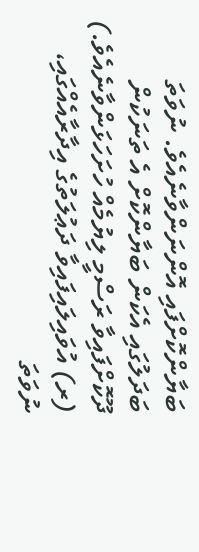ބަޔާންކޮށްފައި އޮންނަންވާނެއެވެ. ނުވަތަ ބަދަލުގައި އެކަން ބަޔާންކޮށް އެ ތަނަކުން ދޫކޮށްފައިވާ ރަސްމީ ލިޔުމެއް ހުށަހަޅަންވާނެއެވެ.)
(ރ) އުވައިލައިފައިވާ ދަޢުލަތުގެ އިދާރާއެއްގައި، ނުވަތަ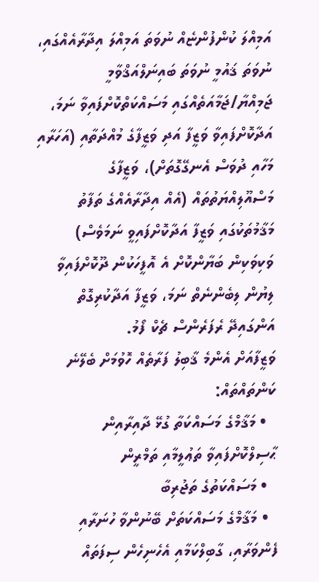އަމިއްލަ ކުންފުންޏެއް ނުވަތަ އަމިއްލަ އިދާރާއެއްގައި، ނުވަތަ ޤައުމީ ނުވަތަ ބައިނަލްއަޤްވާމީ ޖަމިއްޔާ/ޖަމާއަތެއްގައި މަސައްކަތްކޮށްފައިވާ ނަމަ،  އަދާކޮށްފައިވާ ވަޒީފާ އަދި ވަޒީފާގެ މުއްދަތާއި (އަހަރާއި މަހާއި ދުވަސް އެނގޭގޮތަށް)، ވަޒީފާގެ މަސްއޫލިއްޔަތުތައް (އެއް އިދާރާއެއްގެ ތަފާތު މަޤާމުތަކުގައި ވަޒީފާ އަދާކޮށްފައިވީ ނަމަވެސް) ވަކިވަކިން ބަޔާންކޮށް އެ އޮފީހަކުން ދޫކޮށްފައިވާ ލިޔުން ލިބެންނެތް ނަމަ، ވަޒީފާ އަދާކުރިގޮތް އަންގައިދޭ ރެފަރެންސް ޗެކް ފޯމު.
ވަޒީފާއަށް އެންމެ ޤާބިލު ފަރާތެއް ހޮވުމަށް ބެލޭނެ ކަންތައްތައް:
  • މަޤާމްގެ މަސައްކަތާ ގުޅޭ ދާއިރާއިން ޙާސިލްކޮށްފައިވާ ތަޢުލީމާއި ތަމްރީން
  • މަސައްކަތުގެ ތަޖުރިބާ
  • މަޤާމްގެ މަސައްކަތަށް ބޭނުންވާ ހުނަރާއި ފެންވަރާއި، ގާބިލްކަމާއި އެހެނިހެން ސިފަތައް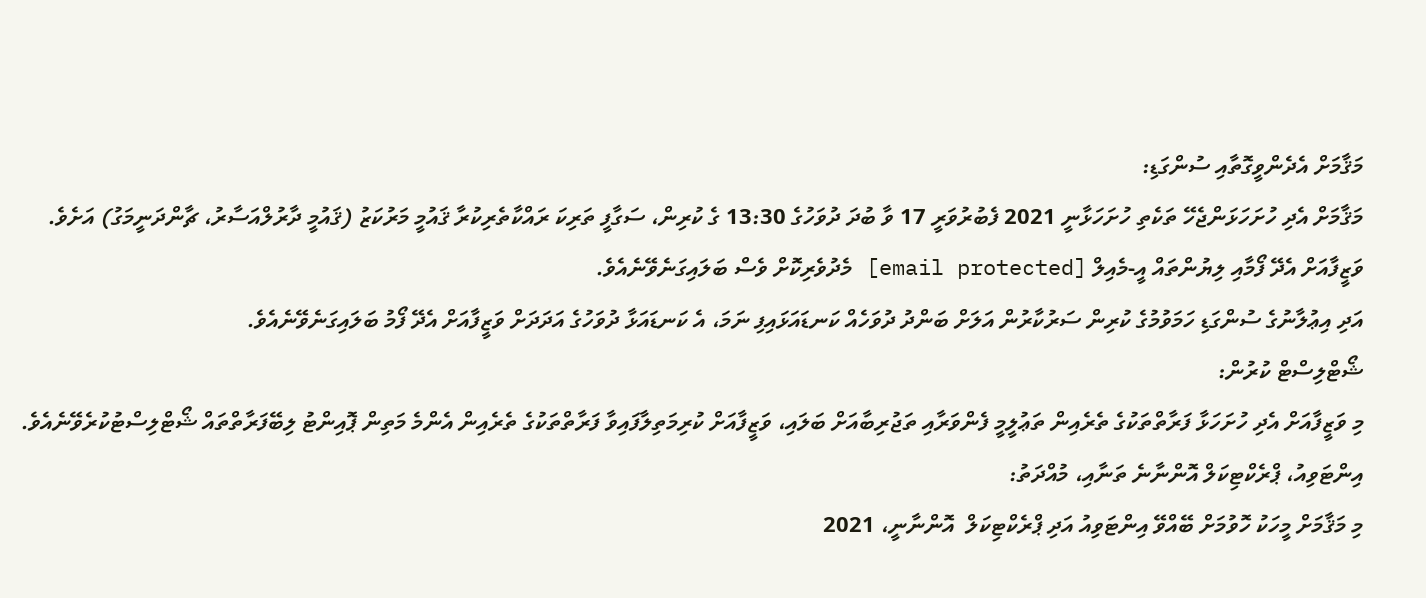މަޤާމަށް އެދެންވީގޮތާއި ސުންގަޑި:
މަޤާމަށް އެދި ހުށަހަޅަންޖެހޭ ތަކެތި ހުށަހަޅާނީ 2021 ފެބުރުވަރީ 17 ވާ ބުދަ ދުވަހުގެ 13:30 ގެ ކުރިން، ސަގާފީ ތަރިކަ ރައްކާތެރިކުރާ ޤައުމީ މަރުކަޒު (ޤައުމީ ދާރުލްއަސާރު، ޗާންދަނީމަގު) އަށެވެ. ވަޒީފާއަށް އެދޭ ފޯމާއި ލިޔުންތައް އީ-މެއިލް [email protected] މެދުވެރިކޮށް ވެސް ބަލައިގަނެވޭނެއެވެ.
އަދި އިޢުލާނުގެ ސުންގަޑި ހަމަވުމުގެ ކުރިން ސަރުކާރުން އަލަށް ބަންދު ދުވަހެއް ކަނޑައަޅައިފި ނަމަ، އެ ކަނޑައަޅާ ދުވަހުގެ އަދަދަށް ވަޒީފާއަށް އެދޭ ފޯމު ބަލައިގަނެވޭނެއެވެ.
ޝޯޓްލިސްޓް ކުރުން:
މި ވަޒީފާއަށް އެދި ހުށަހަޅާ ފަރާތްތަކުގެ ތެރެއިން ތަޢުލީމީ ފެންވަރާއި ތަޖުރިބާއަށް ބަލައި، ވަޒީފާއަށް ކުރިމަތިލާފައިވާ ފަރާތްތަކުގެ ތެރެއިން އެންމެ މަތިން ޕޮއިންޓު ލިބޭފަރާތްތައް ޝޯޓްލިސްޓުކުރެވޭނެއެވެ.
އިންޓަވިއު، ޕްރެކްޓިކަލް އޮންނާނެ ތަނާއި، މުއްދަތު:
މި މަޤާމަށް މީހަކު ހޮވުމަށް ބޭއްވޭ އިންޓަވިއު އަދި ޕްރެކްޓިކަލް  އޮންނާނީ، 2021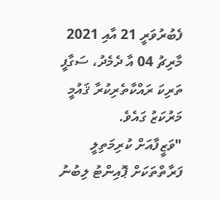ފެބުރުވަރީ 21 އާއި 2021 މާރިޗު 04 އާ ދެމެދު، ސަގާފީ ތަރިކަ ރައްކާތެރިކުރާ ޤައުމީ މަރުކަޒު ގައެވެ.
"ވަޒީފާއަށް ކުރިމަތިލީ ފަރާތްތަކަށް ޕޮއިންޓު ލިބުނު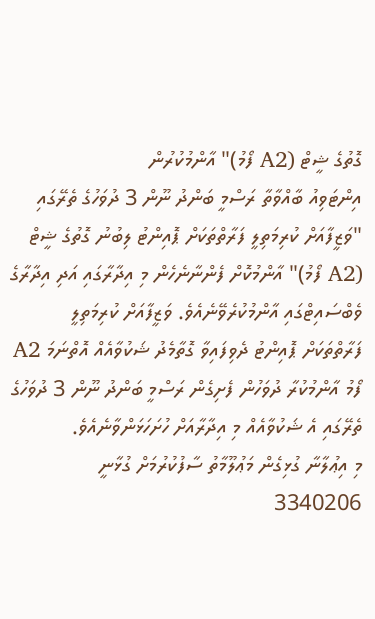ގޮތުގެ ޝީޓް (A2 ފޯމު)" އާންމުކުރުން
އިންޓަވިއު ބާއްވާތާ ރަސްމީ ބަންދު ނޫން 3 ދުވަހުގެ ތެރޭގައި "ވަޒީފާއަށް ކުރިމަތިލީ ފަރާތްތަކަށް ޕޮއިންޓު ލިބުނު ގޮތުގެ ޝީޓް (A2 ފޯމު)" އާންމުކޮށް ފެންނާނެހެން މި އިދާރާގައި އަދި އިދާރާގެ ވެބްސައިޓްގައި އާންމުކުރެވޭނެއެވެ. ވަޒީފާއަށް ކުރިމަތިލީ ފަރާތްތަކަށް ޕޮއިންޓު ދެވިފައިވާ ގޮތާމެދު ޝަކުވާއެއް އޮތްނަމަ A2 ފޯމު އާންމުކުރާ ދުވަހުން ފެށިގެން ރަސްމީ ބަންދު ނޫން 3 ދުވަހުގެ ތެރޭގައި އެ ޝަކުވާއެއް މި އިދާރާއަށް ހުށަހަޅަންވާނެއެވެ.
މި އިޢުލާނާ ގުޅިގެން މަޢުލޫމާތު ސާފުކުރުމަށް ގުޅާނީ 3340206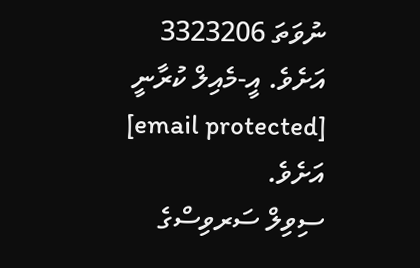ނުވަތަ 3323206 އަށެވެ. އީ-މެއިލް ކުރާނީ [email protected] އަށެވެ.
ސިވިލް ސަރވިސްގެ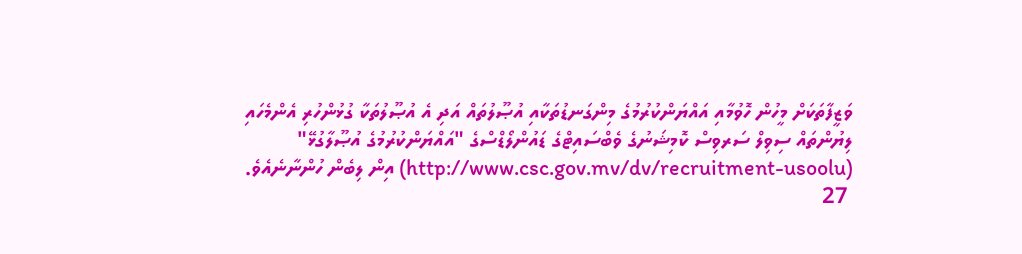ވަޒީފާތަކަށް މީހުން ހޮވުމާއި އައްޔަންކުރުމުގެ މިންގަނޑުތަކާއި އުޞޫލުތައް އަދި އެ އުޞޫލުތަކާ ގުޅުންހުރި އެންމެހައި ލިޔުންތައް ސިވިލް ސަރވިސް ކޮމިޝަނުގެ ވެބްސައިޓްގެ ޑައުންލޯޑްސްގެ "އައްޔަންކުރުމުގެ އުޞޫލާގުޅޭ" (http://www.csc.gov.mv/dv/recruitment-usoolu) އިން ލިބެން ހުންނާނެއެވެ.
 27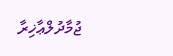ޖުމާދުލްޢާޚިރާ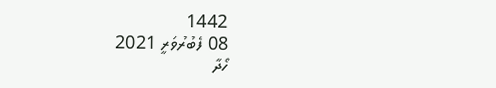1442
08 ފެބުރުވަރީ 2021
ހޯދާ